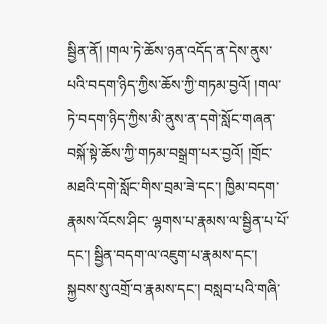སྦྱིན་ནོ། །གལ་ཏེ་ཆོས་ཉན་འདོད་ན་དེས་ནུས་པའི་བདག་ཉིད་ཀྱིས་ཆོས་ཀྱི་གཏམ་བྱའོ། །གལ་ཏེ་བདག་ཉིད་ཀྱིས་མི་ནུས་ན་དགེ་སློང་གཞན་བསྐོ་སྟེ་ཆོས་ཀྱི་གཏམ་བསྒྲག་པར་བྱའོ། །གྲོང་མཐའི་དགེ་སློང་གིས་བྲམ་ཟེ་དང་། ཁྱིམ་བདག་རྣམས་འོངས་ཤིང་ ལྷགས་པ་རྣམས་ལ་སྦྱིན་པ་པོ་དང་། སྦྱིན་བདག་ལ་འཇུག་པ་རྣམས་དང་། སྐྱབས་སུ་འགྲོ་བ་རྣམས་དང་། བསླབ་པའི་གཞི་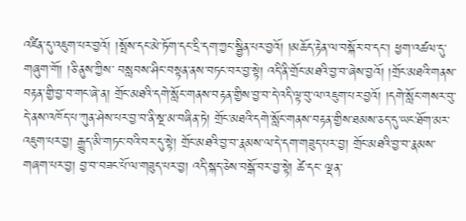འཛིན་དུ་འཇུག་པར་བྱའོ། །སྤོས་དང་མེ་ཏོག་དང་དྲི་དག་ཀྱང་སྦྱིན་པར་བྱའོ། །མཆོད་རྟེན་ལ་བསྐོར་བ་དང་། ཕྱག་འཚལ་དུ་གཞུག་གོ། །ཅི་ནུས་ཀྱིས་ བསླབས་ཤིང་བསྟན་ནས་བཏང་བར་བྱ་སྟེ། འདི་ནི་གྲོང་མཐའི་བྱ་བ་ཞེས་བྱའོ། །གྲོང་མཐའི་གནས་བརྟན་གྱི་བྱ་བ་གང་ཞེ་ན། གྲོང་མཐའི་དགེ་སློང་གནས་བརྟན་གྱིས་བྱ་བ་དེ་འདི་ལྟ་བུ་ལ་འཇུག་པར་བྱའོ། །དགེ་སློང་གསར་བུ་དེ་ནས་འཁོད་པ་ཀུན་ཤེས་པར་བྱ་བ་ནི་སྔ་མ་བཞིན་ཏེ། གྲོང་མཐའི་དགེ་སློང་གནས་བརྟན་གྱིས་ཐམས་ཅད་དུ་ཡང་ཐོག་མར་འཇུག་པར་བྱ། རྒྱུད་མི་གཏང་བའི་བར་དུ་སྟེ། གྲོང་མཐའི་བྱ་བ་རྣམས་ལ་དེ་དག་གཟུད་པར་བྱ། གྲོང་མཐའི་བྱ་བ་རྣམས་གཞག་པར་བྱ། བྱ་བ་བཟང་པོ་ལ་གཟུད་པར་བྱ། འདི་སྐད་ཅེས་བསྒོ་བར་བྱ་སྟེ། ཚེ་དང་ ལྡན་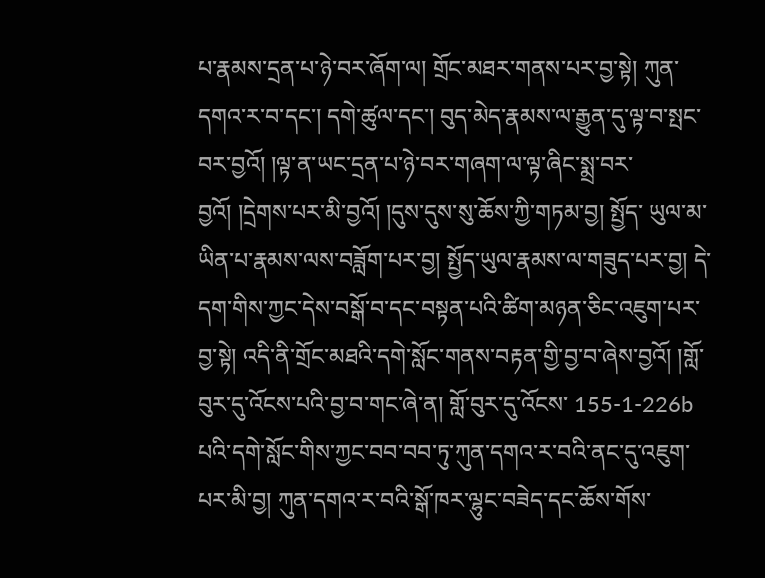པ་རྣམས་དྲན་པ་ཉེ་བར་ཞོག་ལ། གྲོང་མཐར་གནས་པར་བྱ་སྟེ། ཀུན་དགའ་ར་བ་དང་། དགེ་ཚུལ་དང་། བུད་མེད་རྣམས་ལ་རྒྱུན་དུ་ལྟ་བ་སྤང་བར་བྱའོ། །ལྟ་ན་ཡང་དྲན་པ་ཉེ་བར་གཞག་ལ་ལྟ་ཞིང་སྨྲ་བར་བྱའོ། །དྲེགས་པར་མི་བྱའོ། །དུས་དུས་སུ་ཆོས་ཀྱི་གཏམ་བྱ། སྤྱོད་ ཡུལ་མ་ཡིན་པ་རྣམས་ལས་བཟློག་པར་བྱ། སྤྱོད་ཡུལ་རྣམས་ལ་གཟུད་པར་བྱ། དེ་དག་གིས་ཀྱང་དེས་བསྒོ་བ་དང་བསྟན་པའི་ཚིག་མཉན་ཅིང་འཇུག་པར་བྱ་སྟེ། འདི་ནི་གྲོང་མཐའི་དགེ་སློང་གནས་བརྟན་གྱི་བྱ་བ་ཞེས་བྱའོ། །གློ་བུར་དུ་འོངས་པའི་བྱ་བ་གང་ཞེ་ན། གློ་བུར་དུ་འོངས་ 155-1-226b པའི་དགེ་སློང་གིས་ཀྱང་བབ་བབ་ཏུ་ཀུན་དགའ་ར་བའི་ནང་དུ་འཇུག་པར་མི་བྱ། ཀུན་དགའ་ར་བའི་སྒོ་ཁར་ལྷུང་བཟེད་དང་ཆོས་གོས་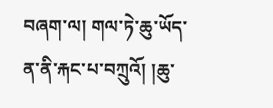བཞག་ལ། གལ་ཏེ་ཆུ་ཡོད་ན་ནི་རྐང་པ་བཀྲུའོ། །ཆུ་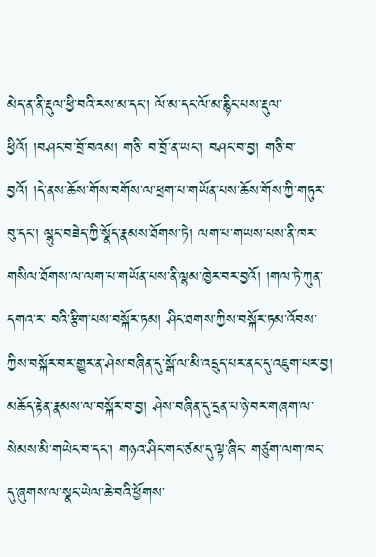མེད་ན་ནི་རྡུལ་ཕྱི་བའི་རས་མ་དང་། ལོ་མ་དང་ལོ་མ་རྙིང་པས་རྡུལ་ཕྱིའོ། །བཤང་བ་བྲོ་བའམ། གཅི་ བ་བྲོ་ན་ཡང་། བཤང་བ་བྱ། གཅི་བ་བྱའོ། །དེ་ནས་ཆོས་གོས་བགོས་ལ་ཕྲག་པ་གཡོན་པས་ཆོས་གོས་ཀྱི་གཏུར་བུ་དང་། ལྷུང་བཟེད་ཀྱི་སྣོད་རྣམས་ཐོགས་ཏེ། ལག་པ་གཡས་པས་ནི་ཁར་གསིལ་ཐོགས་ལ་ལག་པ་གཡོན་པས་ནི་ལྷམ་ཁྱེར་བར་བྱའོ། །གལ་ཏེ་ཀུན་དགའ་ར་ བའི་རྩིག་པས་བསྐོར་ཏམ། ཤིང་ཐགས་ཀྱིས་བསྐོར་ཏམ་འོབས་ཀྱིས་བསྐོར་བར་གྱུར་ན་ཤེས་བཞིན་དུ་སྒོ་ལ་མི་འདྲུད་པར་ནང་དུ་འཇུག་པར་བྱ། མཆོད་རྟེན་རྣམས་ལ་བསྐོར་བ་བྱ། ཤེས་བཞིན་དུ་དྲན་པ་ཉེ་བར་གཞག་ལ་སེམས་མི་གཡེང་བ་དང་། གཉའ་ཤིང་གང་ཙམ་དུ་ལྟ་ཞིང་ གཙུག་ལག་ཁང་དུ་ཞུགས་ལ་སྣང་ཡེལ་ཆེ་བའི་ཕྱོགས་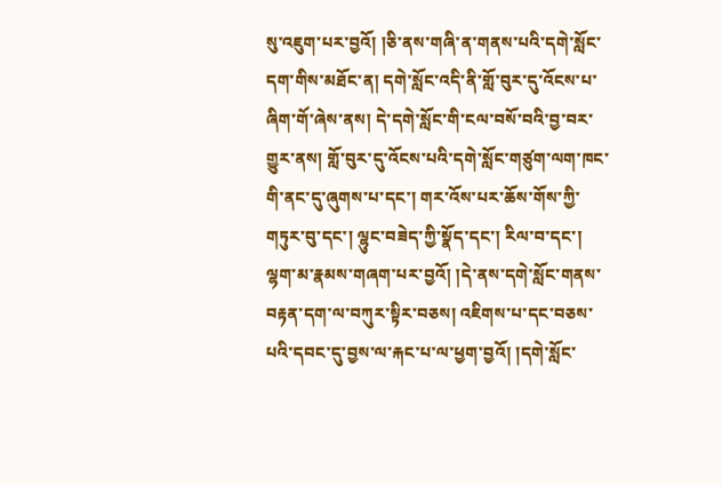སུ་འཇུག་པར་བྱའོ། །ཅི་ནས་གཞི་ན་གནས་པའི་དགེ་སློང་དག་གིས་མཐོང་ན། དགེ་སློང་འདི་ནི་གློ་བུར་དུ་འོངས་པ་ཞིག་གོ་ཞེས་ནས། དེ་དགེ་སློང་གི་ངལ་བསོ་བའི་བྱ་བར་གྱུར་ནས། གློ་བུར་དུ་འོངས་པའི་དགེ་སློང་གཙུག་ལག་ཁང་ གི་ནང་དུ་ཞུགས་པ་དང་། གར་འོས་པར་ཆོས་གོས་ཀྱི་གཏུར་བུ་དང་། ལྷུང་བཟེད་ཀྱི་སྣོད་དང་། རིལ་བ་དང་། ལྷག་མ་རྣམས་གཞག་པར་བྱའོ། །དེ་ནས་དགེ་སློང་གནས་བརྟན་དག་ལ་བཀུར་སྟིར་བཅས། འཇིགས་པ་དང་བཅས་པའི་དབང་དུ་བྱས་ལ་རྐང་པ་ལ་ཕྱག་བྱའོ། །དགེ་སློང་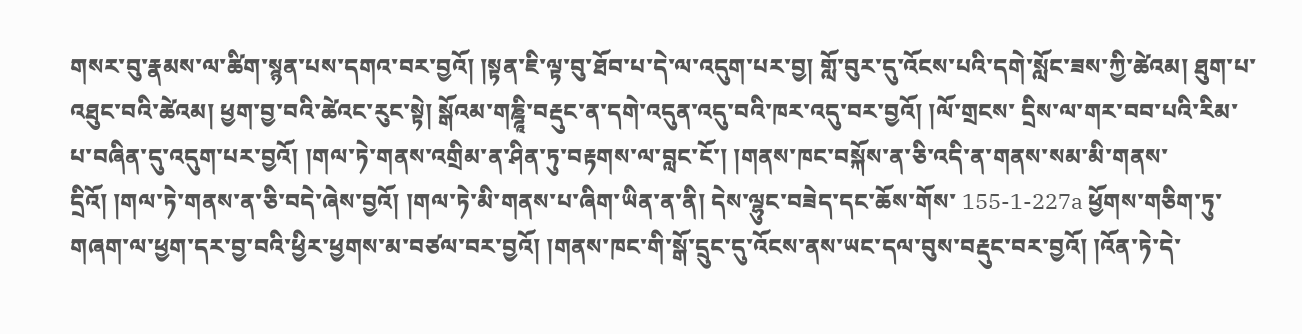གསར་བུ་རྣམས་ལ་ཚིག་སྙན་པས་དགའ་བར་བྱའོ། །སྟན་ཇི་ལྟ་བུ་ཐོབ་པ་དེ་ལ་འདུག་པར་བྱ། གློ་བུར་དུ་འོངས་པའི་དགེ་སློང་ཟས་ཀྱི་ཚེའམ། ཐུག་པ་འཐུང་བའི་ཚེའམ། ཕྱག་བྱ་བའི་ཚེའང་རུང་སྟེ། སྒོའམ་གཎྜཱི་བརྡུང་ན་དགེ་འདུན་འདུ་བའི་ཁར་འདུ་བར་བྱའོ། །ལོ་གྲངས་ དྲིས་ལ་གར་བབ་པའི་རིམ་པ་བཞིན་དུ་འདུག་པར་བྱའོ། །གལ་ཏེ་གནས་འགྲིམ་ན་ཤིན་ཏུ་བརྟགས་ལ་བླང་ངོ་། །གནས་ཁང་བསྐོས་ན་ཅི་འདི་ན་གནས་སམ་མི་གནས་དྲིའོ། །གལ་ཏེ་གནས་ན་ཅི་བདེ་ཞེས་བྱའོ། །གལ་ཏེ་མི་གནས་པ་ཞིག་ཡིན་ན་ནི། དེས་ལྷུང་བཟེད་དང་ཆོས་གོས་ 155-1-227a ཕྱོགས་གཅིག་ཏུ་གཞག་ལ་ཕྱག་དར་བྱ་བའི་ཕྱིར་ཕྱགས་མ་བཙལ་བར་བྱའོ། །གནས་ཁང་གི་སྒོ་དྲུང་དུ་འོངས་ནས་ཡང་དལ་བུས་བརྡུང་བར་བྱའོ། །འོན་ཏེ་དེ་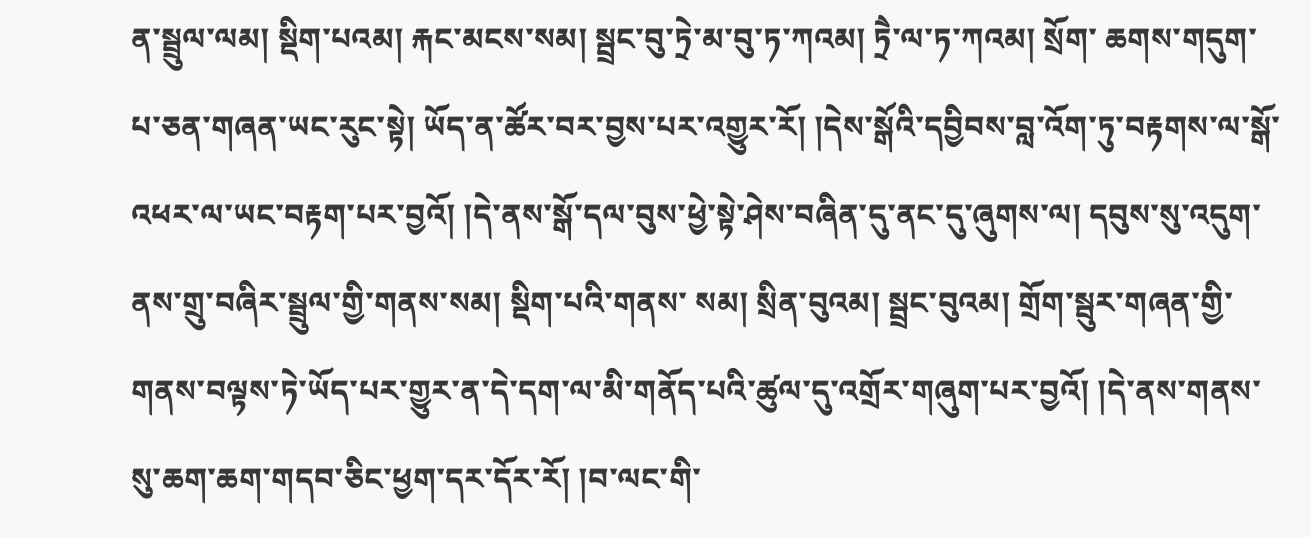ན་སྦྲུལ་ལམ། སྡིག་པའམ། རྐང་མངས་སམ། སྦྲང་བུ་ཏྲེ་མ་བུ་ཏ་ཀའམ། ཏྲཻ་ལ་ཏ་ཀའམ། སྲོག་ ཆགས་གདུག་པ་ཅན་གཞན་ཡང་རུང་སྟེ། ཡོད་ན་ཚོར་བར་བྱས་པར་འགྱུར་རོ། །དེས་སྒོའི་དབྱིབས་བླ་འོག་ཏུ་བརྟགས་ལ་སྒོ་འཕར་ལ་ཡང་བརྟག་པར་བྱའོ། །དེ་ནས་སྒོ་དལ་བུས་ཕྱེ་སྟེ་ཤེས་བཞིན་དུ་ནང་དུ་ཞུགས་ལ། དབུས་སུ་འདུག་ནས་གྲུ་བཞིར་སྦྲུལ་གྱི་གནས་སམ། སྡིག་པའི་གནས་ སམ། སྲིན་བུའམ། སྦྲང་བུའམ། གྲོག་སྦུར་གཞན་གྱི་གནས་བལྟས་ཏེ་ཡོད་པར་གྱུར་ན་དེ་དག་ལ་མི་གནོད་པའི་ཚུལ་དུ་འགྲོར་གཞུག་པར་བྱའོ། །དེ་ནས་གནས་སུ་ཆག་ཆག་གདབ་ཅིང་ཕྱག་དར་དོར་རོ། །བ་ལང་གི་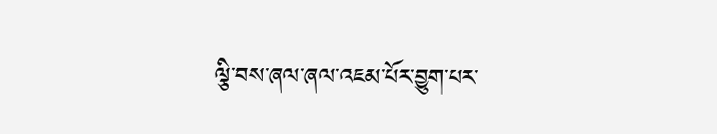ལྕི་བས་ཞལ་ཞལ་འཇམ་པོར་བྱུག་པར་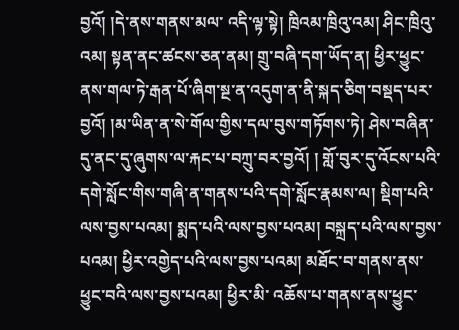བྱའོ། །དེ་ནས་གནས་མལ་ འདི་ལྟ་སྟེ། ཁྲིའམ་ཁྲིའུ་འམ། ཤིང་ཁྲིའུ་འམ། སྟན་ནང་ཚངས་ཅན་ནམ། གྲུ་བཞི་དག་ཡོད་ན། ཕྱིར་ཕྱུང་ནས་གལ་ཏེ་རྒན་པོ་ཞིག་སྔ་ན་འདུག་ན་ནི་སྐད་ཅིག་བསྡད་པར་བྱའོ། །མ་ཡིན་ན་སེ་གོལ་གྱིས་དལ་བུས་གཏོགས་ཏེ། ཤེས་བཞིན་དུ་ནང་དུ་ཞུགས་ལ་རྐང་པ་བཀྲུ་བར་བྱའོ། ། གློ་བུར་དུ་འོངས་པའི་དགེ་སློང་གིས་གཞི་ན་གནས་པའི་དགེ་སློང་རྣམས་ལ། སྡིག་པའི་ལས་བྱས་པའམ། སྨད་པའི་ལས་བྱས་པའམ། བསྐྲད་པའི་ལས་བྱས་པའམ། ཕྱིར་འགྱེད་པའི་ལས་བྱས་པའམ། མཐོང་བ་གནས་ནས་ཕྱུང་བའི་ལས་བྱས་པའམ། ཕྱིར་མི་ འཆོས་པ་གནས་ནས་ཕྱུང་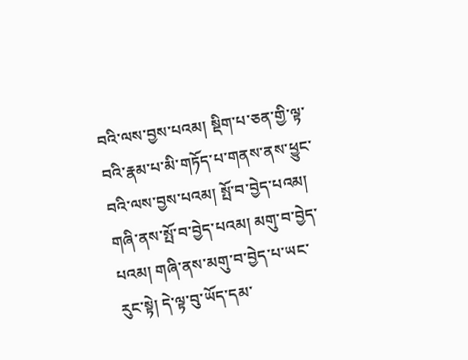བའི་ལས་བྱས་པའམ། སྡིག་པ་ཅན་གྱི་ལྟ་བའི་རྣམ་པ་མི་གཏོད་པ་གནས་ནས་ཕྱུང་བའི་ལས་བྱས་པའམ། སྤོ་བ་བྱེད་པའམ། གཞི་ནས་སྤོ་བ་བྱེད་པའམ། མགུ་བ་བྱེད་པའམ། གཞི་ནས་མགུ་བ་བྱེད་པ་ཡང་རུང་སྟེ། དེ་ལྟ་བུ་ཡོད་དམ་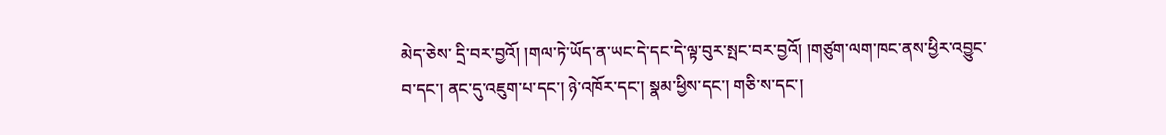མེད་ཅེས་ དྲི་བར་བྱའོ། །གལ་ཏེ་ཡོད་ན་ཡང་དེ་དང་དེ་ལྟ་བུར་སྤང་བར་བྱའོ། །གཙུག་ལག་ཁང་ནས་ཕྱིར་འབྱུང་བ་དང་། ནང་དུ་འཇུག་པ་དང་། ཉེ་འཁོར་དང་། སྣམ་ཕྱིས་དང་། གཅི་ས་དང་།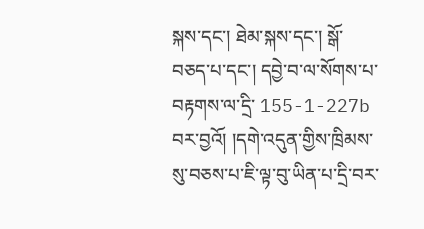སྐས་དང་། ཐེམ་སྐས་དང་། སྒོ་བཅད་པ་དང་། དབྱེ་བ་ལ་སོགས་པ་བརྟགས་ལ་དྲི་ 155-1-227b བར་བྱའོ། །དགེ་འདུན་གྱིས་ཁྲིམས་སུ་བཅས་པ་ཇི་ལྟ་བུ་ཡིན་པ་དྲི་བར་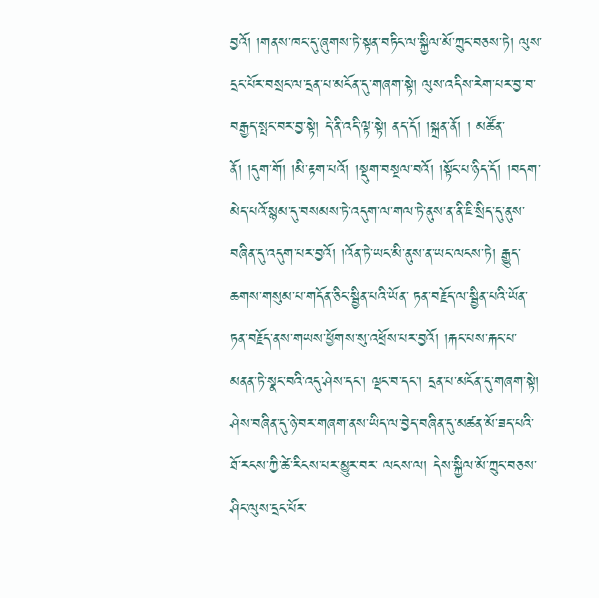བྱའོ། །གནས་ཁང་དུ་ཞུགས་ཏེ་སྟན་བཏིང་ལ་སྐྱིལ་མོ་ཀྲུང་བཅས་ཏེ། ལུས་དྲང་པོར་བསྲང་ལ་དྲན་པ་མངོན་དུ་གཞག་སྟེ། ལུས་འདིས་རེག་པར་བྱ་བ་བརྒྱད་སྤང་བར་བྱ་སྟེ། དེ་ནི་འདི་ལྟ་སྟེ། ནད་དོ། །སྐྲན་ནོ། ། མཚོན་ནོ། །དུག་གོ། །མི་རྟག་པའོ། །སྡུག་བསྔལ་བའོ། །སྟོང་པ་ཉིད་དོ། །བདག་མེད་པའོ་སྙམ་དུ་བསམས་ཏེ་འདུག་ལ་གལ་ཏེ་ནུས་ན་ནི་ཇི་སྲིད་དུ་ནུས་བཞིན་དུ་འདུག་པར་བྱའོ། །འོན་ཏེ་ཡང་མི་ནུས་ན་ཡང་ལངས་ཏེ། རྒྱུད་ཆགས་གསུམ་པ་གདོན་ཅིང་སྦྱིན་པའི་ཡོན་ ཏན་བརྗོད་ལ་སྦྱིན་པའི་ཡོན་ཏན་བརྗོད་ནས་གཡས་ཕྱོགས་སུ་འཕྲོས་པར་བྱའོ། །རྐང་པས་རྐང་པ་མནན་ཏེ་སྣང་བའི་འདུ་ཤེས་དང་། ལྡང་བ་དང་། དྲན་པ་མངོན་དུ་གཞག་སྟེ། ཤེས་བཞིན་དུ་ཉེ་བར་གཞག་ནས་ཡིད་ལ་བྱེད་བཞིན་དུ་མཚན་མོ་ཟད་པའི་ཐོ་རངས་ཀྱི་ཚེ་རིངས་པར་མྱུར་བར་ ལངས་ལ། དེས་སྐྱིལ་མོ་ཀྲུང་བཅས་ཤིང་ལུས་དྲང་པོར་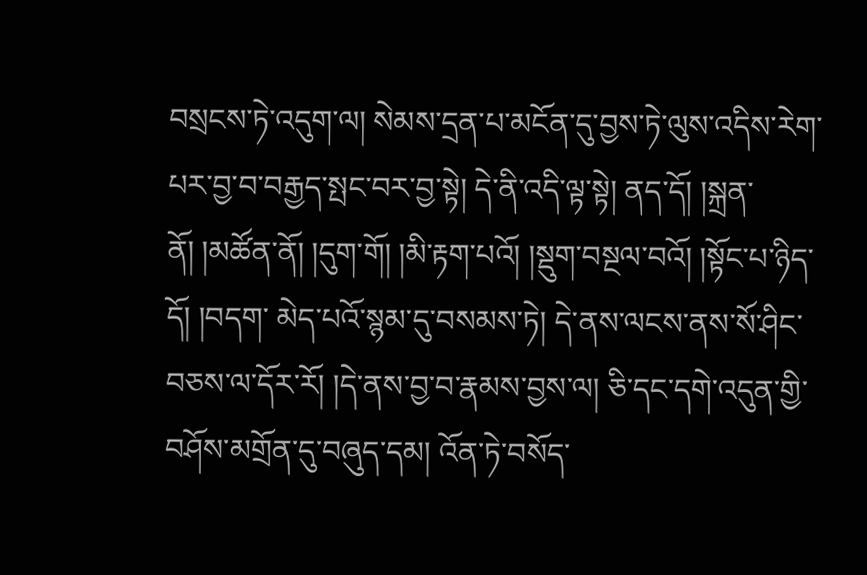བསྲངས་ཏེ་འདུག་ལ། སེམས་དྲན་པ་མངོན་དུ་བྱས་ཏེ་ལུས་འདིས་རེག་པར་བྱ་བ་བརྒྱད་སྤང་བར་བྱ་སྟེ། དེ་ནི་འདི་ལྟ་སྟེ། ནད་དོ། །སྐྲན་ནོ། །མཚོན་ནོ། །དུག་གོ། །མི་རྟག་པའོ། །སྡུག་བསྔལ་བའོ། །སྟོང་པ་ཉིད་དོ། །བདག་ མེད་པའོ་སྙམ་དུ་བསམས་ཏེ། དེ་ནས་ལངས་ནས་སོ་ཤིང་བཅས་ལ་དོར་རོ། །དེ་ནས་བྱ་བ་རྣམས་བྱས་ལ། ཅི་དང་དགེ་འདུན་གྱི་བཤོས་མགྲོན་དུ་བཞུད་དམ། འོན་ཏེ་བསོད་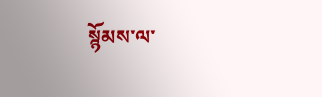སྙོམས་ལ་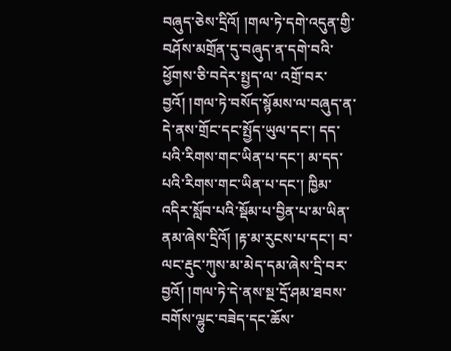བཞུད་ཅེས་དྲིའོ། །གལ་ཏེ་དགེ་འདུན་གྱི་བཤོས་མགྲོན་དུ་བཞུད་ན་དགེ་བའི་ཕྱོགས་ཅི་བདེར་སྤྱད་ལ་ འགྲོ་བར་བྱའོ། །གལ་ཏེ་བསོད་སྙོམས་ལ་བཞུད་ན་དེ་ནས་གྲོང་དང་སྤྱོད་ཡུལ་དང་། དད་པའི་རིགས་གང་ཡིན་པ་དང་། མ་དད་པའི་རིགས་གང་ཡིན་པ་དང་། ཁྱིམ་འདིར་སློབ་པའི་སྡོམ་པ་བྱིན་པ་མ་ཡིན་ནམ་ཞེས་དྲིའོ། །རྟ་མ་རུངས་པ་དང་། བ་ལང་རྡུང་ཀུས་མ་མེད་དམ་ཞེས་དྲི་བར་ བྱའོ། །གལ་ཏེ་དེ་ནས་སྔ་དྲོ་ཤམ་ཐབས་བགོས་ལྷུང་བཟེད་དང་ཆོས་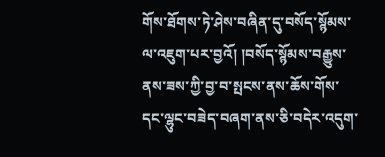གོས་ཐོགས་ཏེ་ཤེས་བཞིན་དུ་བསོད་སྙོམས་ལ་འཇུག་པར་བྱའོ། །བསོད་སྙོམས་བརྒྱུས་ནས་ཟས་ཀྱི་བྱ་བ་སྤངས་ནས་ཆོས་གོས་དང་ལྷུང་བཟེད་བཞག་ནས་ཅི་བདེར་འདུག་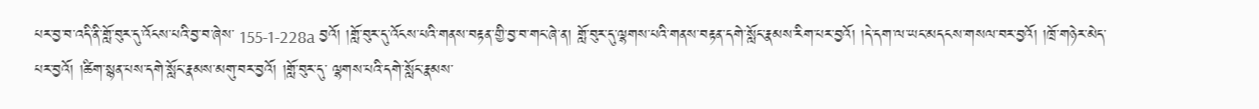པར་བྱ་བ་འདི་ནི་གློ་བུར་དུ་འོངས་པའི་བྱ་བ་ཞེས་ 155-1-228a བྱའོ། །གློ་བུར་དུ་འོངས་པའི་གནས་བརྟན་གྱི་བྱ་བ་གང་ཞེ་ན། གློ་བུར་དུ་ལྷགས་པའི་གནས་བརྟན་དགེ་སློང་རྣམས་རིག་པར་བྱའོ། །དེ་དག་ལ་ཡང་མདངས་གསལ་བར་བྱའོ། །ཁྲོ་གཉེར་མེད་པར་བྱའོ། །ཚིག་སྙན་པས་དགེ་སློང་རྣམས་མགུ་བར་བྱའོ། །གློ་བུར་དུ་ ལྷགས་པའི་དགེ་སློང་རྣམས་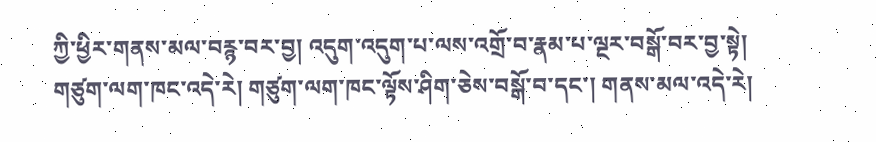ཀྱི་ཕྱིར་གནས་མལ་བརྙ་བར་བྱ། འདུག་འདུག་པ་ལས་འགྲོ་བ་རྣམ་པ་ལྔར་བསྒོ་བར་བྱ་སྟེ། གཙུག་ལག་ཁང་འདེ་རེ། གཙུག་ལག་ཁང་ལྟོས་ཤིག་ཅེས་བསྒོ་བ་དང་། གནས་མལ་འདེ་རེ།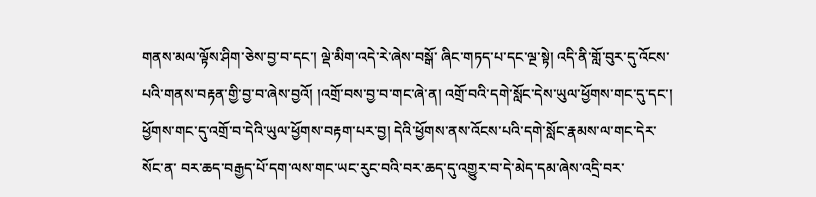གནས་མལ་ལྟོས་ཤིག་ཅེས་བྱ་བ་དང་། ལྡེ་མིག་འདེ་རེ་ཞེས་བསྒོ་ ཞིང་གཏད་པ་དང་ལྔ་སྟེ། འདི་ནི་གློ་བུར་དུ་འོངས་པའི་གནས་བརྟན་གྱི་བྱ་བ་ཞེས་བྱའོ། །འགྲོ་བས་བྱ་བ་གང་ཞེ་ན། འགྲོ་བའི་དགེ་སློང་དེས་ཡུལ་ཕྱོགས་གང་དུ་དང་། ཕྱོགས་གང་དུ་འགྲོ་བ་དེའི་ཡུལ་ཕྱོགས་བརྟག་པར་བྱ། དེའི་ཕྱོགས་ནས་འོངས་པའི་དགེ་སློང་རྣམས་ལ་གང་དེར་སོང་ན་ བར་ཆད་བརྒྱད་པོ་དག་ལས་གང་ཡང་རུང་བའི་བར་ཆད་དུ་འགྱུར་བ་དེ་མེད་དམ་ཞེས་འདྲི་བར་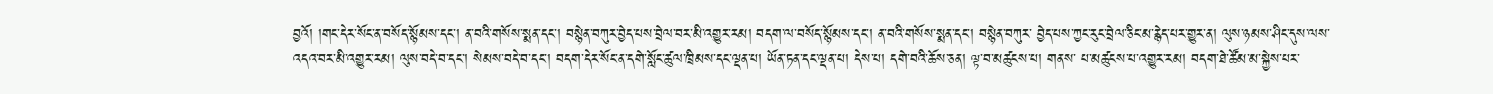བྱའོ། །གང་དེར་སོང་ན་བསོད་སྙོམས་དང་། ན་བའི་གསོས་སྨན་དང་། བསྙེན་བཀུར་བྱེད་པས་བྲེལ་བར་མི་འགྱུར་རམ། བདག་ལ་བསོད་སྙོམས་དང་། ན་བའི་གསོས་སྨན་དང་། བསྙེན་བཀུར་ བྱེད་པས་ཀྱང་རུང་བྲེལ་ཅིང་མ་རྙེད་པར་གྱུར་ན། ལུས་ཉམས་ཤིང་དུས་ལས་འདའ་བར་མི་འགྱུར་རམ། ལུས་བདེ་བ་དང་། སེམས་བདེ་བ་དང་། བདག་དེར་སོང་ན་དགེ་སློང་ཚུལ་ཁྲིམས་དང་ལྡན་པ། ཡོན་ཏན་དང་ལྡན་པ། དེས་པ། དགེ་བའི་ཆོས་ཅན། ལྟ་བ་མཚུངས་པ། གནས་ པ་མཚུངས་པ་འགྱུར་རམ། བདག་ཐེ་ཚོམ་མ་སྐྱེས་པར་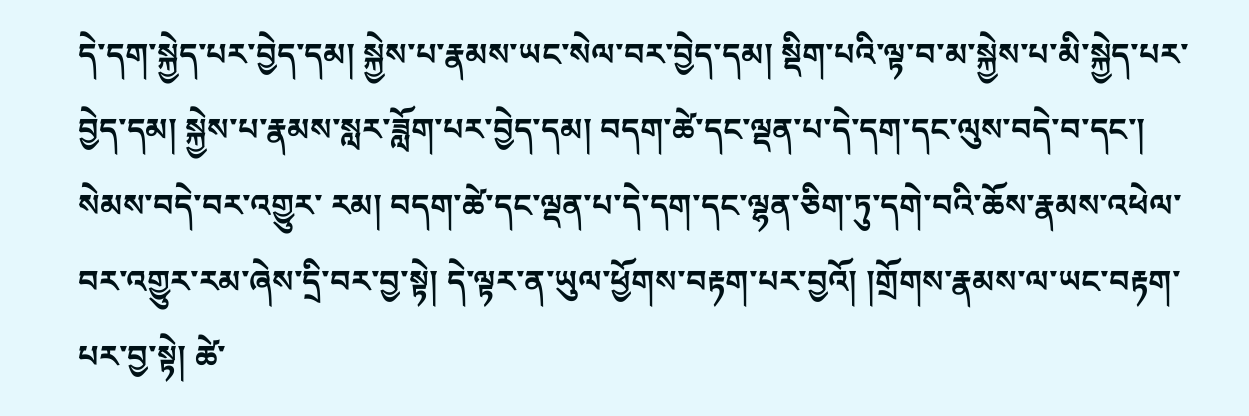དེ་དག་སྐྱེད་པར་བྱེད་དམ། སྐྱེས་པ་རྣམས་ཡང་སེལ་བར་བྱེད་དམ། སྡིག་པའི་ལྟ་བ་མ་སྐྱེས་པ་མི་སྐྱེད་པར་བྱེད་དམ། སྐྱེས་པ་རྣམས་སླར་ཟློག་པར་བྱེད་དམ། བདག་ཚེ་དང་ལྡན་པ་དེ་དག་དང་ལུས་བདེ་བ་དང་། སེམས་བདེ་བར་འགྱུར་ རམ། བདག་ཚེ་དང་ལྡན་པ་དེ་དག་དང་ལྷན་ཅིག་ཏུ་དགེ་བའི་ཆོས་རྣམས་འཕེལ་བར་འགྱུར་རམ་ཞེས་དྲི་བར་བྱ་སྟེ། དེ་ལྟར་ན་ཡུལ་ཕྱོགས་བརྟག་པར་བྱའོ། །གྲོགས་རྣམས་ལ་ཡང་བརྟག་པར་བྱ་སྟེ། ཚེ་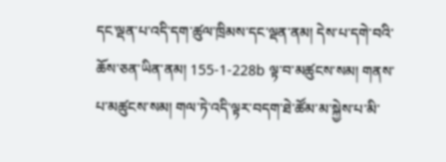དང་ལྡན་པ་འདི་དག་ཚུལ་ཁྲིམས་དང་ལྡན་ནམ། དེས་པ་དགེ་བའི་ཆོས་ཅན་ཡིན་ནམ། 155-1-228b ལྟ་བ་མཚུངས་སམ། གནས་པ་མཚུངས་སམ། གལ་ཏེ་འདི་ལྟར་བདག་ཐེ་ཚོམ་མ་སྐྱེས་པ་མི་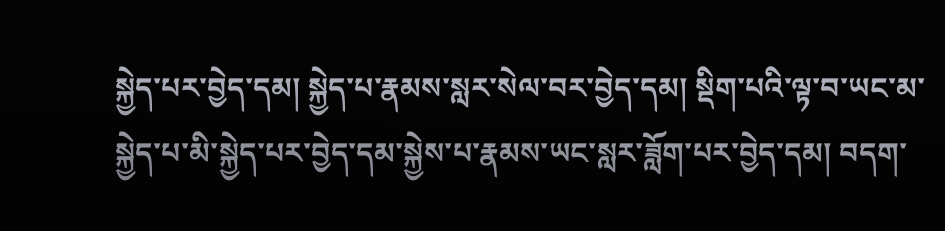སྐྱེད་པར་བྱེད་དམ། སྐྱེད་པ་རྣམས་སླར་སེལ་བར་བྱེད་དམ། སྡིག་པའི་ལྟ་བ་ཡང་མ་སྐྱེད་པ་མི་སྐྱེད་པར་བྱེད་དམ་སྐྱེས་པ་རྣམས་ཡང་སླར་ཟློག་པར་བྱེད་དམ། བདག་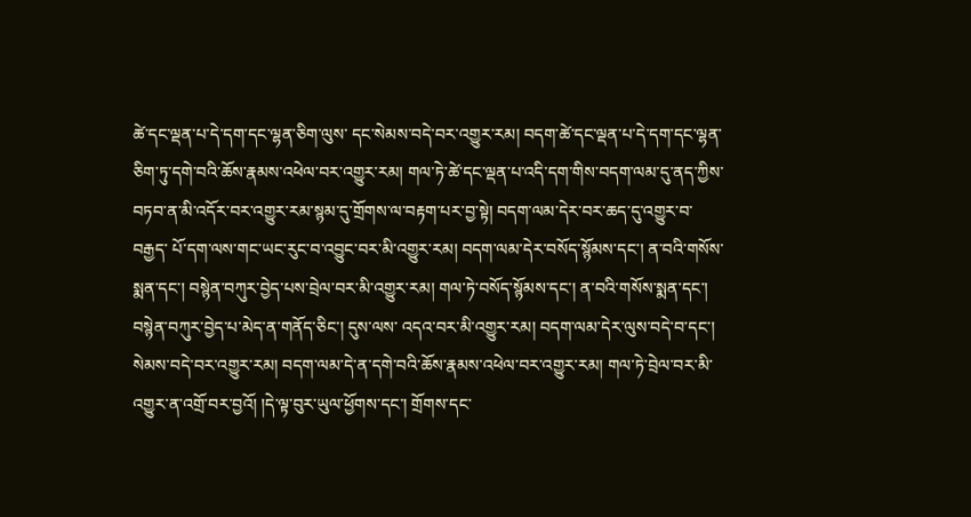ཚེ་དང་ལྡན་པ་དེ་དག་དང་ལྷན་ཅིག་ལུས་ དང་སེམས་བདེ་བར་འགྱུར་རམ། བདག་ཚེ་དང་ལྡན་པ་དེ་དག་དང་ལྷན་ཅིག་ཏུ་དགེ་བའི་ཆོས་རྣམས་འཕེལ་བར་འགྱུར་རམ། གལ་ཏེ་ཚེ་དང་ལྡན་པ་འདི་དག་གིས་བདག་ལམ་དུ་ནད་ཀྱིས་བཏབ་ན་མི་འདོར་བར་འགྱུར་རམ་སྙམ་དུ་གྲོགས་ལ་བརྟག་པར་བྱ་སྟེ། བདག་ལམ་དེར་བར་ཆད་དུ་འགྱུར་བ་བརྒྱད་ པོ་དག་ལས་གང་ཡང་རུང་བ་འབྱུང་བར་མི་འགྱུར་རམ། བདག་ལམ་དེར་བསོད་སྙོམས་དང་། ན་བའི་གསོས་སྨན་དང་། བསྙེན་བཀུར་བྱེད་པས་བྲེལ་བར་མི་འགྱུར་རམ། གལ་ཏེ་བསོད་སྙོམས་དང་། ན་བའི་གསོས་སྨན་དང་། བསྙེན་བཀུར་བྱེད་པ་མེད་ན་གནོད་ཅིང་། དུས་ལས་ འདའ་བར་མི་འགྱུར་རམ། བདག་ལམ་དེར་ལུས་བདེ་བ་དང་། སེམས་བདེ་བར་འགྱུར་རམ། བདག་ལམ་དེ་ན་དགེ་བའི་ཆོས་རྣམས་འཕེལ་བར་འགྱུར་རམ། གལ་ཏེ་བྲེལ་བར་མི་འགྱུར་ན་འགྲོ་བར་བྱའོ། །དེ་ལྟ་བུར་ཡུལ་ཕྱོགས་དང་། གྲོགས་དང་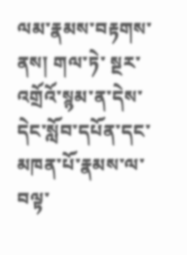ལམ་རྣམས་བརྟགས་ནས། གལ་ཏེ་ སྔར་འགྲོའོ་སྙམ་ན་དེས་དེང་སློབ་དཔོན་དང་མཁན་པོ་རྣམས་ལ་བལྟ་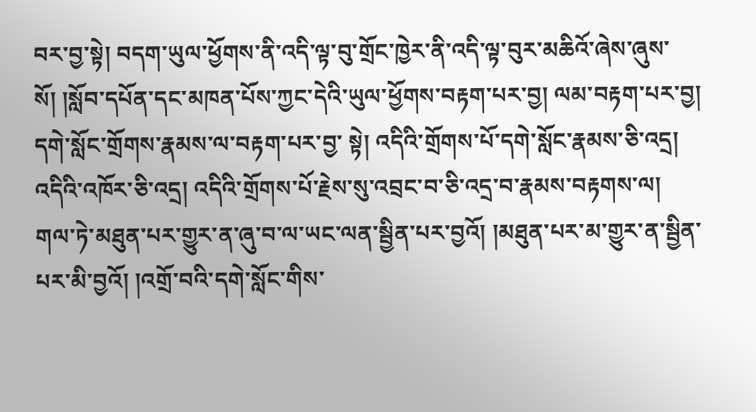བར་བྱ་སྟེ། བདག་ཡུལ་ཕྱོགས་ནི་འདི་ལྟ་བུ་གྲོང་ཁྱེར་ནི་འདི་ལྟ་བུར་མཆིའོ་ཞེས་ཞུས་སོ། །སློབ་དཔོན་དང་མཁན་པོས་ཀྱང་དེའི་ཡུལ་ཕྱོགས་བརྟག་པར་བྱ། ལམ་བརྟག་པར་བྱ། དགེ་སློང་གྲོགས་རྣམས་ལ་བརྟག་པར་བྱ་ སྟེ། འདིའི་གྲོགས་པོ་དགེ་སློང་རྣམས་ཅི་འདྲ། འདིའི་འཁོར་ཅི་འདྲ། འདིའི་གྲོགས་པོ་རྗེས་སུ་འབྲང་བ་ཅི་འདྲ་བ་རྣམས་བརྟགས་ལ། གལ་ཏེ་མཐུན་པར་གྱུར་ན་ཞུ་བ་ལ་ཡང་ལན་སྦྱིན་པར་བྱའོ། །མཐུན་པར་མ་གྱུར་ན་སྦྱིན་པར་མི་བྱའོ། །འགྲོ་བའི་དགེ་སློང་གིས་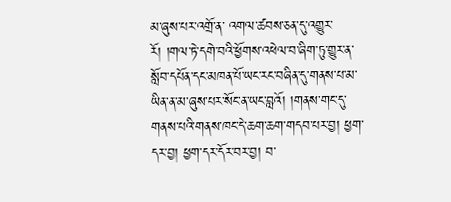མ་ཞུས་པར་འགྲོ་ན་ འགལ་ཚབས་ཅན་དུ་འགྱུར་རོ། །གལ་ཏེ་དགེ་བའི་ཕྱོགས་འཕེལ་བ་ཞིག་ཏུ་གྱུར་ན་སློབ་དཔོན་དང་མཁན་པོ་ཡང་རང་བཞིན་དུ་གནས་པ་མ་ཡིན་ན་མ་ཞུས་པར་སོང་ན་ཡང་བླའོ། །གནས་གང་དུ་གནས་པའི་གནས་ཁང་དེ་ཆག་ཆག་གདབ་པར་བྱ། ཕྱག་དར་བྱ། ཕྱག་དར་དོར་བར་བྱ། བ་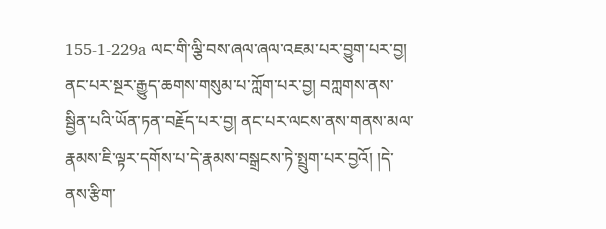155-1-229a ལང་གི་ལྕི་བས་ཞལ་ཞལ་འཇམ་པར་བྱུག་པར་བྱ། ནང་པར་སྔར་རྒྱུད་ཆགས་གསུམ་པ་ཀློག་པར་བྱ། བཀླགས་ནས་སྦྱིན་པའི་ཡོན་ཏན་བརྗོད་པར་བྱ། ནང་པར་ལངས་ནས་གནས་མལ་རྣམས་ཇི་ལྟར་དགོས་པ་དེ་རྣམས་བསྒྲངས་ཏེ་སྤྲུག་པར་བྱའོ། །དེ་ནས་རྩིག་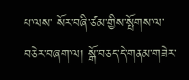པ་ལས་ སོར་བཞི་ཙམ་གྱིས་སྤོགས་ལ་བཅེར་བཞག་ལ། སྒོ་བཅད་དེ་གནམ་གཟེར་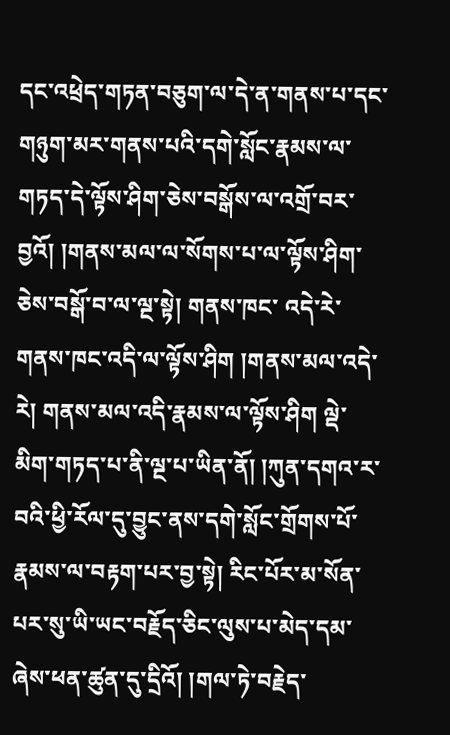དང་འཕྲེད་གཏན་བཅུག་ལ་དེ་ན་གནས་པ་དང་གཉུག་མར་གནས་པའི་དགེ་སློང་རྣམས་ལ་གཏད་དེ་ལྟོས་ཤིག་ཅེས་བསྒོས་ལ་འགྲོ་བར་བྱའོ། །གནས་མལ་ལ་སོགས་པ་ལ་ལྟོས་ཤིག་ཅེས་བསྒོ་བ་ལ་ལྔ་སྟེ། གནས་ཁང་ འདེ་རེ་གནས་ཁང་འདི་ལ་ལྟོས་ཤིག །གནས་མལ་འདེ་རེ། གནས་མལ་འདི་རྣམས་ལ་ལྟོས་ཤིག ལྡེ་མིག་གཏད་པ་ནི་ལྔ་པ་ཡིན་ནོ། །ཀུན་དགའ་ར་བའི་ཕྱི་རོལ་དུ་བྱུང་ནས་དགེ་སློང་གྲོགས་པོ་རྣམས་ལ་བརྟག་པར་བྱ་སྟེ། རིང་པོར་མ་སོན་པར་སུ་ཡི་ཡང་བརྗོད་ཅིང་ལུས་པ་མེད་དམ་ ཞེས་ཕན་ཚུན་དུ་དྲིའོ། །གལ་ཏེ་བརྗེད་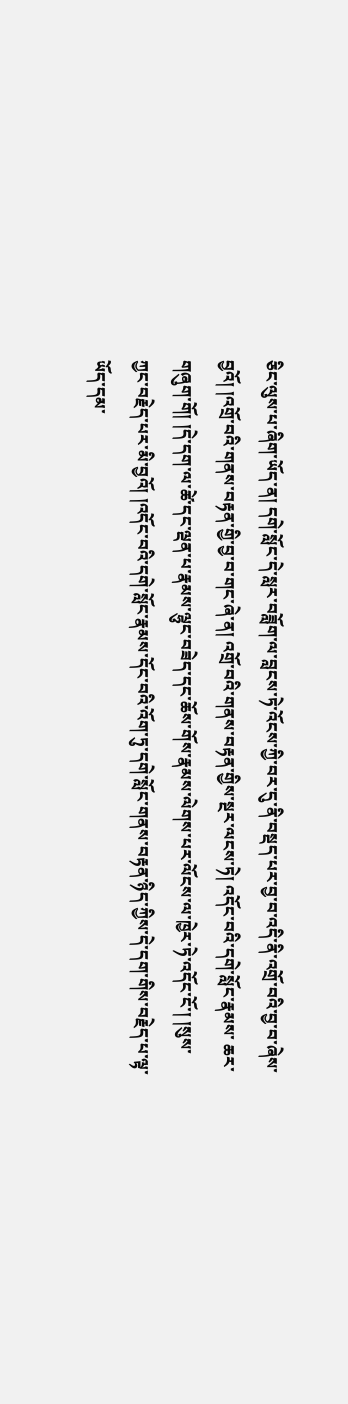ཅིང་ལུས་པ་ཞིག་ཡོད་ན། དགེ་སློང་དེ་སླར་བཟློག་ལ་བླངས་ཏེ་འོངས་ཀྱི་བར་དུ་ནི་བསྡད་པར་བྱ་བ་འདི་ནི་འགྲོ་བའི་བྱ་བ་ཞེས་བྱའོ། །འགྲོ་བའི་གནས་བརྟན་གྱི་བྱ་བ་གང་ཞེ་ན། འགྲོ་བའི་གནས་བརྟན་གྱིས་སྔར་ལངས་ཏེ། འདོང་བའི་དགེ་སློང་རྣམས་ ཆར་གཞུག་གོ། །དེ་དག་ལ་ཚེ་དང་ལྡན་པ་རྣམས་ལྷུང་བཟེད་དང་ཆོས་གོས་རྣམས་ལེགས་པར་ལོངས་ལ་ཁྱེར་ཏེ་འདོང་ངོ་། །སུས་ཀྱང་བརྗེད་པར་མི་བྱའོ། །འདོང་བའི་དགེ་སློང་རྣམས་དོང་བའི་འོག་ཏུ་དགེ་སློང་གནས་བརྟན་ཉིད་ཀྱིས་དེ་དག་གིས་བརྗེད་པ་ལྟ་ཡོད་དམ་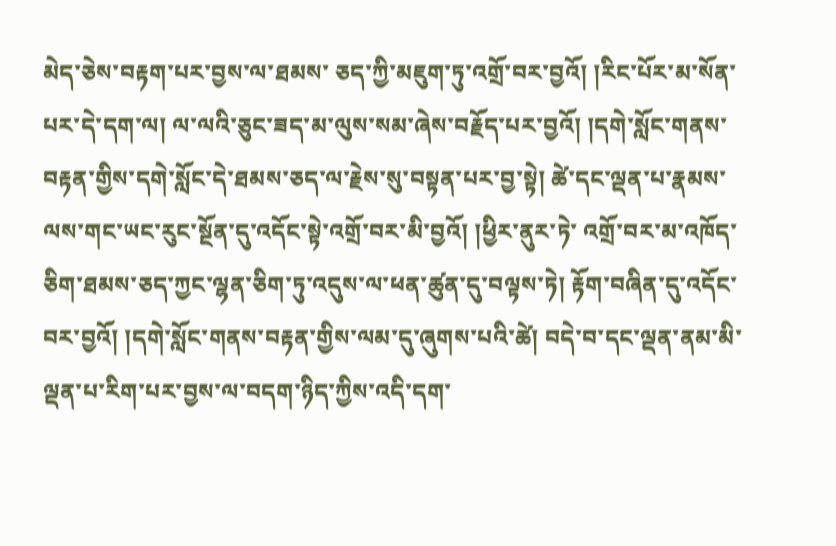མེད་ཅེས་བརྟག་པར་བྱས་ལ་ཐམས་ ཅད་ཀྱི་མཇུག་ཏུ་འགྲོ་བར་བྱའོ། །རིང་པོར་མ་སོན་པར་དེ་དག་ལ། ལ་ལའི་ཅུང་ཟད་མ་ལུས་སམ་ཞེས་བརྗོད་པར་བྱའོ། །དགེ་སློང་གནས་བརྟན་གྱིས་དགེ་སློང་དེ་ཐམས་ཅད་ལ་རྗེས་སུ་བསྟན་པར་བྱ་སྟེ། ཚེ་དང་ལྡན་པ་རྣམས་ལས་གང་ཡང་རུང་སྔོན་དུ་འདོང་སྟེ་འགྲོ་བར་མི་བྱའོ། །ཕྱིར་ནུར་ཏེ་ འགྲོ་བར་མ་འཁོད་ཅིག་ཐམས་ཅད་ཀྱང་ལྷན་ཅིག་ཏུ་འདུས་ལ་ཕན་ཚུན་དུ་བལྟས་ཏེ། རྟོག་བཞིན་དུ་འདོང་བར་བྱའོ། །དགེ་སློང་གནས་བརྟན་གྱིས་ལམ་དུ་ཞུགས་པའི་ཚེ། བདེ་བ་དང་ལྡན་ནམ་མི་ལྡན་པ་རིག་པར་བྱས་ལ་བདག་ཉིད་ཀྱིས་འདི་དག་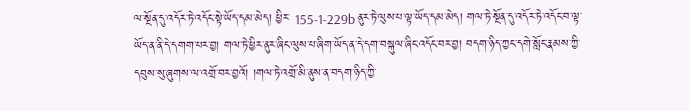ལ་སྔོན་དུ་འདོར་ཏེ་འདོང་སྟེ་ཡོད་དམ་མེད། ཕྱིར་ 155-1-229b ནུར་ཏེ་ལུས་པ་ལྟ་ཡོད་དམ་མེད། གལ་ཏེ་སྔོན་དུ་འདོར་ཏེ་འདོང་བ་ལྟ་ཡོད་ན་ནི་དེ་དགག་པར་བྱ། གལ་ཏེ་ཕྱིར་ནུར་ཞིང་ལུས་པ་ཞིག་ཡོད་ན་དེ་དག་བསྐུལ་ཞིང་འདོང་བར་བྱ། བདག་ཉིད་ཀྱང་དགེ་སློང་རྣམས་ཀྱི་དབུས་སུ་ཞུགས་ལ་འགྲོ་བར་བྱའོ། །གལ་ཏེ་འགྲོ་མི་ནུས་ན་བདག་ཉིད་ཀྱི་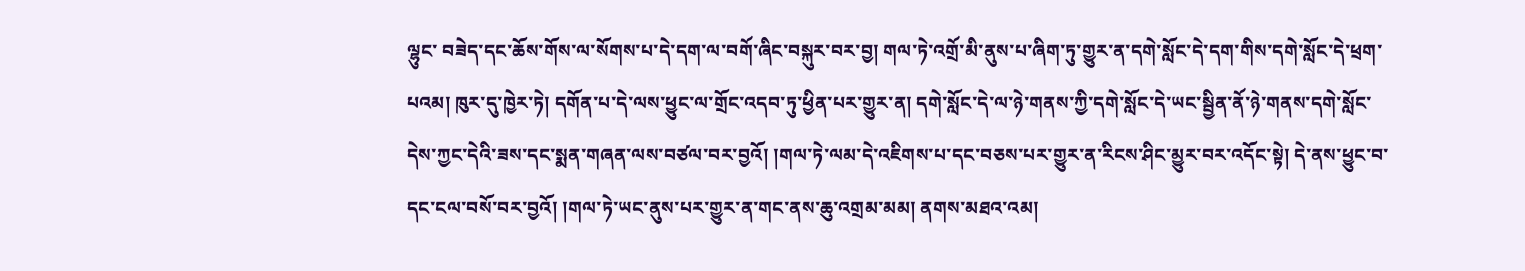ལྷུང་ བཟེད་དང་ཆོས་གོས་ལ་སོགས་པ་དེ་དག་ལ་བགོ་ཞིང་བསྐུར་བར་བྱ། གལ་ཏེ་འགྲོ་མི་ནུས་པ་ཞིག་ཏུ་གྱུར་ན་དགེ་སློང་དེ་དག་གིས་དགེ་སློང་དེ་ཕྲག་པའམ། ཁུར་དུ་ཁྱེར་ཏེ། དགོན་པ་དེ་ལས་ཕྱུང་ལ་གྲོང་འདབ་ཏུ་ཕྱིན་པར་གྱུར་ན། དགེ་སློང་དེ་ལ་ཉེ་གནས་ཀྱི་དགེ་སློང་དེ་ཡང་སྦྱིན་ནོ་ཉེ་གནས་དགེ་སློང་ དེས་ཀྱང་དེའི་ཟས་དང་སྨན་གཞན་ལས་བཙལ་བར་བྱའོ། །གལ་ཏེ་ལམ་དེ་འཇིགས་པ་དང་བཅས་པར་གྱུར་ན་རིངས་ཤིང་མྱུར་བར་འདོང་སྟེ། དེ་ནས་ཕྱུང་བ་དང་ངལ་བསོ་བར་བྱའོ། །གལ་ཏེ་ཡང་ནུས་པར་གྱུར་ན་གང་ནས་ཆུ་འགྲམ་མམ། ནགས་མཐའ་འམ།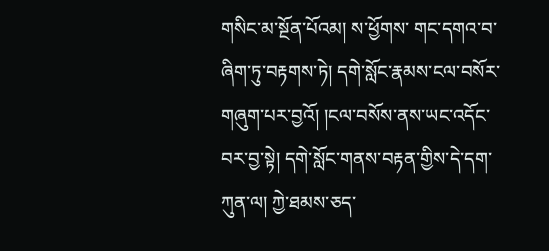གསིང་མ་སྔོན་པོའམ། ས་ཕྱོགས་ གང་དགའ་བ་ཞིག་ཏུ་བརྟགས་ཏེ། དགེ་སློང་རྣམས་ངལ་བསོར་གཞུག་པར་བྱའོ། །ངལ་བསོས་ནས་ཡང་འདོང་བར་བྱ་སྟེ། དགེ་སློང་གནས་བརྟན་གྱིས་དེ་དག་ཀུན་ལ། ཀྱེ་ཐམས་ཅད་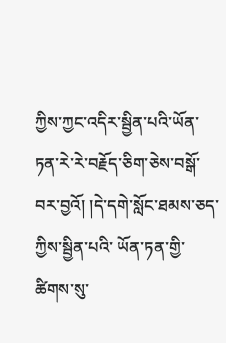ཀྱིས་ཀྱང་འདིར་སྦྱིན་པའི་ཡོན་ཏན་རེ་རེ་བརྗོད་ཅིག་ཅེས་བསྒོ་བར་བྱའོ། །དེ་དགེ་སློང་ཐམས་ཅད་ཀྱིས་སྦྱིན་པའི་ ཡོན་ཏན་གྱི་ཚིགས་སུ་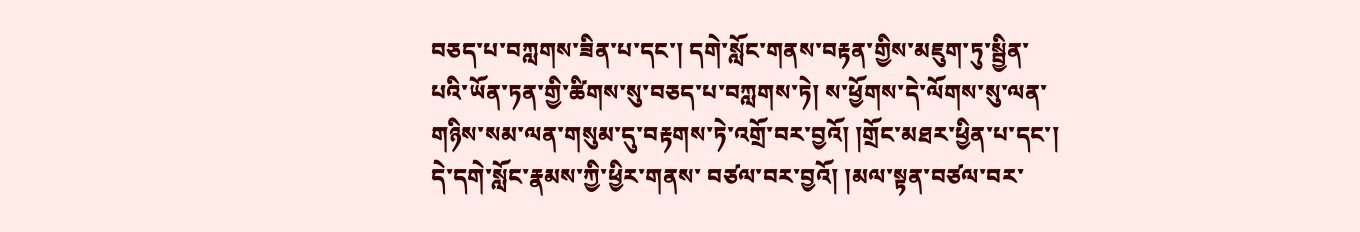བཅད་པ་བཀླགས་ཟིན་པ་དང་། དགེ་སློང་གནས་བརྟན་གྱིས་མཇུག་ཏུ་སྦྱིན་པའི་ཡོན་ཏན་གྱི་ཚིགས་སུ་བཅད་པ་བཀླགས་ཏེ། ས་ཕྱོགས་དེ་ལོགས་སུ་ལན་གཉིས་སམ་ལན་གསུམ་དུ་བརྟགས་ཏེ་འགྲོ་བར་བྱའོ། །གྲོང་མཐར་ཕྱིན་པ་དང་། དེ་དགེ་སློང་རྣམས་ཀྱི་ཕྱིར་གནས་ བཙལ་བར་བྱའོ། །མལ་སྟན་བཙལ་བར་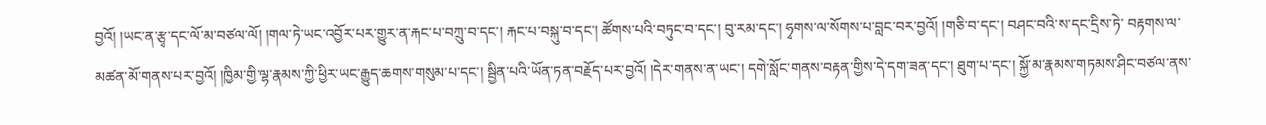བྱའོ། །ཡང་ན་རྩྭ་དང་ལོ་མ་བཙལ་ལོ། །གལ་ཏེ་ཡང་འབྱོར་པར་གྱུར་ན་རྐང་པ་བཀྲུ་བ་དང་། རྐང་པ་བསྐུ་བ་དང་། ཚོགས་པའི་བཏུང་བ་དང་། བུ་རམ་དང་། ཧྭགས་ལ་སོགས་པ་བླང་བར་བྱའོ། །གཅི་བ་དང་། བཤང་བའི་ས་དང་དྲིས་ཏེ་ བརྟགས་ལ་མཚན་མོ་གནས་པར་བྱའོ། །ཁྱིམ་གྱི་ལྷ་རྣམས་ཀྱི་ཕྱིར་ཡང་རྒྱུད་ཆགས་གསུམ་པ་དང་། སྦྱིན་པའི་ཡོན་ཏན་བརྗོད་པར་བྱའོ། །དེར་གནས་ན་ཡང་། དགེ་སློང་གནས་བརྟན་གྱིས་དེ་དག་ཟན་དང་། ཐུག་པ་དང་། སྐྱོ་མ་རྣམས་གཏམས་ཤིང་བཙལ་ནས་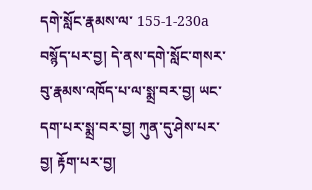དགེ་སློང་རྣམས་ལ་ 155-1-230a བསྙོད་པར་བྱ། དེ་ནས་དགེ་སློང་གསར་བུ་རྣམས་འཁོད་པ་ལ་སྨྲ་བར་བྱ། ཡང་དག་པར་སྨྲ་བར་བྱ། ཀུན་དུ་ཤེས་པར་བྱ། རྟོག་པར་བྱ།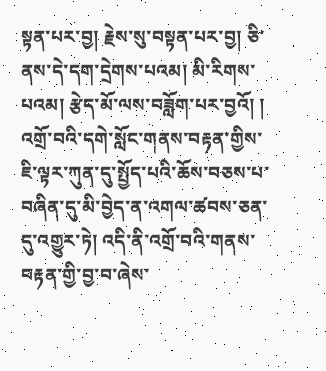སྟན་པར་བྱ། རྗེས་སུ་བསྟན་པར་བྱ། ཅི་ནས་དེ་དག་དྲེགས་པའམ། མི་རིགས་པའམ། རྩེད་མོ་ལས་བཟློག་པར་བྱའོ། ། འགྲོ་བའི་དགེ་སློང་གནས་བརྟན་གྱིས་ཇི་ལྟར་ཀུན་དུ་སྤྱོད་པའི་ཆོས་བཅས་པ་བཞིན་དུ་མི་བྱེད་ན་འགལ་ཚབས་ཅན་དུ་འགྱུར་ཏེ། འདི་ནི་འགྲོ་བའི་གནས་བརྟན་གྱི་བྱ་བ་ཞེས་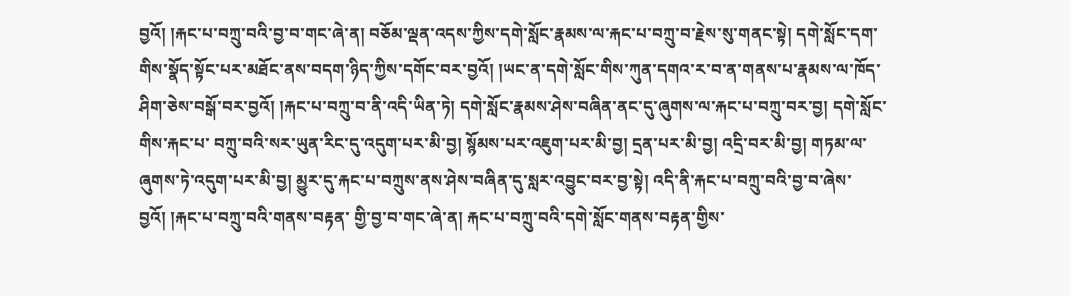བྱའོ། །རྐང་པ་བཀྲུ་བའི་བྱ་བ་གང་ཞེ་ན། བཅོམ་ལྡན་འདས་ཀྱིས་དགེ་སློང་རྣམས་ལ་རྐང་པ་བཀྲུ་བ་རྗེས་སུ་གནང་སྟེ། དགེ་སློང་དག་གིས་སྣོད་སྟོང་པར་མཐོང་ནས་བདག་ཉིད་ཀྱིས་དགོང་བར་བྱའོ། །ཡང་ན་དགེ་སློང་གིས་ཀུན་དགའ་ར་བ་ན་གནས་པ་རྣམས་ལ་ཁོད་ཤིག་ཅེས་བསྒོ་བར་བྱའོ། །རྐང་པ་བཀྲུ་བ་ནི་འདི་ཡིན་ཏེ། དགེ་སློང་རྣམས་ཤེས་བཞིན་ནང་དུ་ཞུགས་ལ་རྐང་པ་བཀྲུ་བར་བྱ། དགེ་སློང་གིས་རྐང་པ་ བཀྲུ་བའི་སར་ཡུན་རིང་དུ་འདུག་པར་མི་བྱ། སྙོམས་པར་འཇུག་པར་མི་བྱ། དྲན་པར་མི་བྱ། འདྲི་བར་མི་བྱ། གཏམ་ལ་ཞུགས་ཏེ་འདུག་པར་མི་བྱ། མྱུར་དུ་རྐང་པ་བཀྲུས་ནས་ཤེས་བཞིན་དུ་སླར་འབྱུང་བར་བྱ་སྟེ། འདི་ནི་རྐང་པ་བཀྲུ་བའི་བྱ་བ་ཞེས་བྱའོ། །རྐང་པ་བཀྲུ་བའི་གནས་བརྟན་ གྱི་བྱ་བ་གང་ཞེ་ན། རྐང་པ་བཀྲུ་བའི་དགེ་སློང་གནས་བརྟན་གྱིས་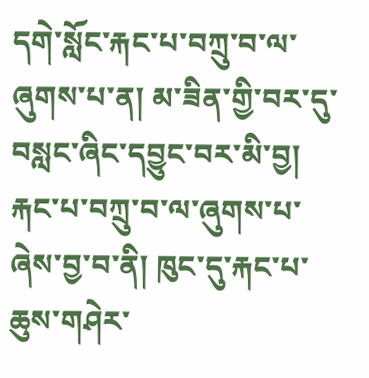དགེ་སློང་རྐང་པ་བཀྲུ་བ་ལ་ཞུགས་པ་ན། མ་ཟིན་གྱི་བར་དུ་བསླང་ཞིང་དབྱུང་བར་མི་བྱ། རྐང་པ་བཀྲུ་བ་ལ་ཞུགས་པ་ཞེས་བྱ་བ་ནི། ཁུང་དུ་རྐང་པ་ཆུས་གཤེར་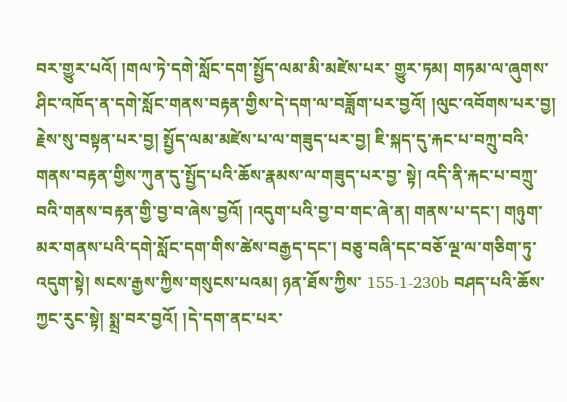བར་གྱུར་པའོ། །གལ་ཏེ་དགེ་སློང་དག་སྤྱོད་ལམ་མི་མཛེས་པར་ གྱུར་ཏམ། གཏམ་ལ་ཞུགས་ཤིང་འཁོད་ན་དགེ་སློང་གནས་བརྟན་གྱིས་དེ་དག་ལ་བཟློག་པར་བྱའོ། །ལུང་འབོགས་པར་བྱ། རྗེས་སུ་བསྟན་པར་བྱ། སྤྱོད་ལམ་མཛེས་པ་ལ་གཟུད་པར་བྱ། ཇི་སྐད་དུ་རྐང་པ་བཀྲུ་བའི་གནས་བརྟན་གྱིས་ཀུན་དུ་སྤྱོད་པའི་ཆོས་རྣམས་ལ་གཟུད་པར་བྱ་ སྟེ། འདི་ནི་རྐང་པ་བཀྲུ་བའི་གནས་བརྟན་གྱི་བྱ་བ་ཞེས་བྱའོ། །འདུག་པའི་བྱ་བ་གང་ཞེ་ན། གནས་པ་དང་། གཉུག་མར་གནས་པའི་དགེ་སློང་དག་གིས་ཚེས་བརྒྱད་དང་། བཅུ་བཞི་དང་བཅོ་ལྔ་ལ་གཅིག་ཏུ་འདུག་སྟེ། སངས་རྒྱས་ཀྱིས་གསུངས་པའམ། ཉན་ཐོས་ཀྱིས་ 155-1-230b བཤད་པའི་ཆོས་ཀྱང་རུང་སྟེ། སྨྲ་བར་བྱའོ། །དེ་དག་ནང་པར་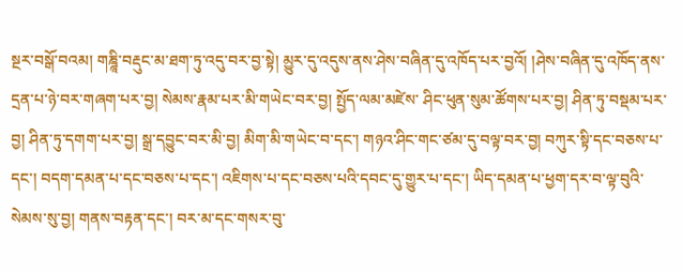སྔར་བསྒོ་བའམ། གཎྜཱི་བརྡུང་མ་ཐག་ཏུ་འདུ་བར་བྱ་སྟེ། མྱུར་དུ་འདུས་ནས་ཤེས་བཞིན་དུ་འཁོད་པར་བྱའོ། །ཤེས་བཞིན་དུ་འཁོད་ནས་དྲན་པ་ཉེ་བར་གཞག་པར་བྱ། སེམས་རྣམ་པར་མི་གཡེང་བར་བྱ། སྤྱོད་ལམ་མཛེས་ ཤིང་ཕུན་སུམ་ཚོགས་པར་བྱ། ཤིན་ཏུ་བསྡམ་པར་བྱ། ཤིན་ཏུ་དགག་པར་བྱ། སྒྲ་དབྱུང་བར་མི་བྱ། མིག་མི་གཡེང་བ་དང་། གཉའ་ཤིང་གང་ཙམ་དུ་བལྟ་བར་བྱ། བཀུར་སྟི་དང་བཅས་པ་དང་། བདག་དམན་པ་དང་བཅས་པ་དང་། འཇིགས་པ་དང་བཅས་པའི་དབང་དུ་གྱུར་པ་དང་། ཡིད་དམན་པ་ཕྱག་དར་བ་ལྟ་བུའི་སེམས་སུ་བྱ། གནས་བརྟན་དང་། བར་མ་དང་གསར་བུ་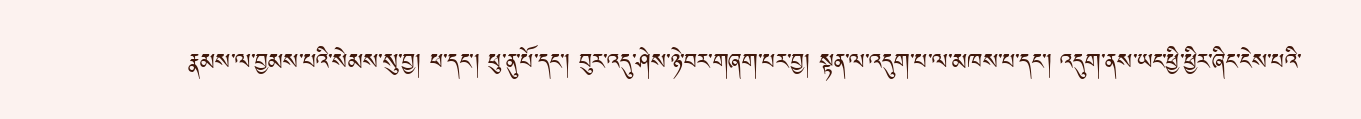རྣམས་ལ་བྱམས་པའི་སེམས་སུ་བྱ། ཕ་དང་། ཕུ་ནུ་པོ་དང་། བུར་འདུ་ཤེས་ཉེ་བར་གཞག་པར་བྱ། སྟན་ལ་འདུག་པ་ལ་མཁས་པ་དང་། འདུག་ནས་ཡང་ཕྱི་ཕྱིར་ཞིང་ངེས་པའི་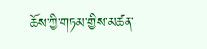ཆོས་ཀྱི་གཏམ་གྱིས་མཚན་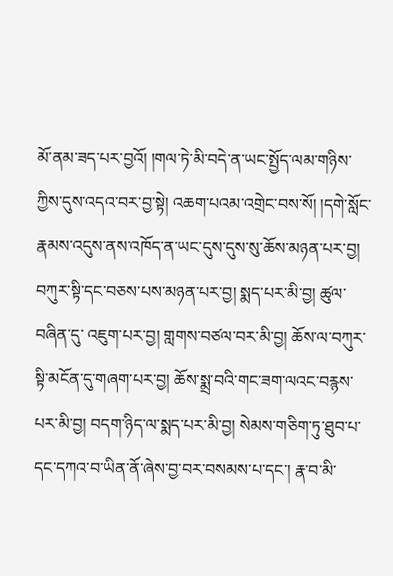མོ་ནམ་ཟད་པར་བྱའོ། །གལ་ཏེ་མི་བདེ་ན་ཡང་སྤྱོད་ལམ་གཉིས་ཀྱིས་དུས་འདའ་བར་བྱ་སྟེ། འཆག་པའམ་འགྲེང་བས་སོ། །དགེ་སློང་རྣམས་འདུས་ནས་འཁོད་ན་ཡང་དུས་དུས་སུ་ཆོས་མཉན་པར་བྱ། བཀུར་སྟི་དང་བཅས་པས་མཉན་པར་བྱ། སྨད་པར་མི་བྱ། ཚུལ་བཞིན་དུ་ འཇུག་པར་བྱ། གླགས་བཙལ་བར་མི་བྱ། ཆོས་ལ་བཀུར་སྟི་མངོན་དུ་གཞག་པར་བྱ། ཆོས་སྨྲ་བའི་གང་ཟག་ལའང་བརྙས་པར་མི་བྱ། བདག་ཉིད་ལ་སྨད་པར་མི་བྱ། སེམས་གཅིག་ཏུ་ཐུབ་པ་དང་དཀའ་བ་ཡིན་ནོ་ཞེས་བྱ་བར་བསམས་པ་དང་། རྣ་བ་མི་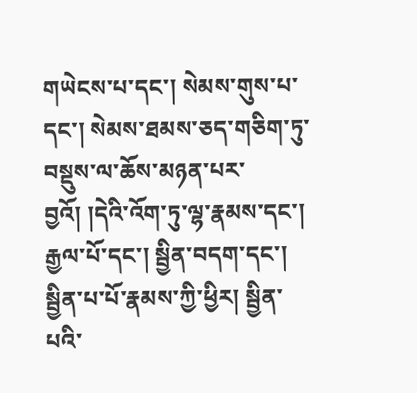གཡེངས་པ་དང་། སེམས་གུས་པ་ དང་། སེམས་ཐམས་ཅད་གཅིག་ཏུ་བསྡུས་ལ་ཆོས་མཉན་པར་བྱའོ། །དེའི་འོག་ཏུ་ལྷ་རྣམས་དང་། རྒྱལ་པོ་དང་། སྦྱིན་བདག་དང་། སྦྱིན་པ་པོ་རྣམས་ཀྱི་ཕྱིར། སྦྱིན་པའི་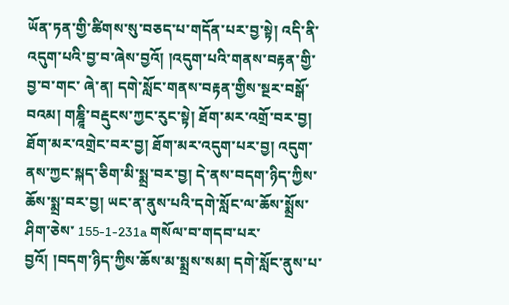ཡོན་ཏན་གྱི་ཚིགས་སུ་བཅད་པ་གདོན་པར་བྱ་སྟེ། འདི་ནི་འདུག་པའི་བྱ་བ་ཞེས་བྱའོ། །འདུག་པའི་གནས་བརྟན་གྱི་བྱ་བ་གང་ ཞེ་ན། དགེ་སློང་གནས་བརྟན་གྱིས་སྔར་བསྒོ་བའམ། གཎྜཱི་བརྡུངས་ཀྱང་རུང་སྟེ། ཐོག་མར་འགྲོ་བར་བྱ། ཐོག་མར་འགྲེང་བར་བྱ། ཐོག་མར་འདུག་པར་བྱ། འདུག་ནས་ཀྱང་སྐད་ཅིག་མི་སྨྲ་བར་བྱ། དེ་ནས་བདག་ཉིད་ཀྱིས་ཆོས་སྨྲ་བར་བྱ། ཡང་ན་ནུས་པའི་དགེ་སློང་ལ་ཆོས་སྨྲོས་ཤིག་ཅེས་ 155-1-231a གསོལ་བ་གདབ་པར་བྱའོ། །བདག་ཉིད་ཀྱིས་ཆོས་མ་སྨྲས་སམ། དགེ་སློང་ནུས་པ་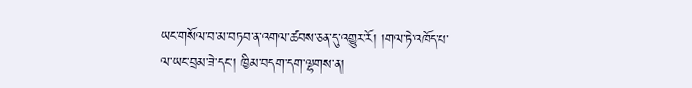ཡང་གསོལ་བ་མ་བཏབ་ན་འགལ་ཚབས་ཅན་དུ་འགྱུར་རོ། །གལ་ཏེ་འཁོད་པ་ལ་ཡང་བྲམ་ཟེ་དང་། ཁྱིམ་བདག་དག་ལྷགས་ན།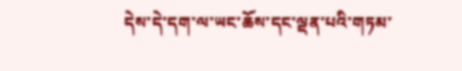དེས་དེ་དག་ལ་ཡང་ཆོས་དང་ལྡན་པའི་གཏམ་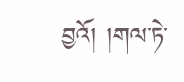བྱའོ། །གལ་ཏེ་